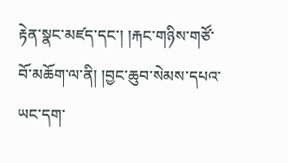རྟེན་སྣང་མཛད་དང་། །རྐང་གཉིས་གཙོ་བོ་མཆོག་ལ་ནི། །བྱང་ཆུབ་སེམས་དཔའ་ཡང་དག་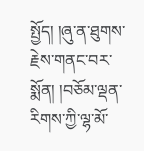སྤྱོད། །ཞུ་ན་ཐུགས་རྗེས་གནང་བར་སྨོན། །བཅོམ་ལྡན་རིགས་ཀྱི་ལྷ་མོ་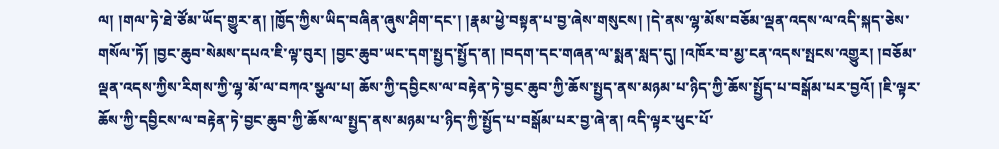ལ། །གལ་ཏེ་ཐེ་ཙོམ་ཡོད་གྱུར་ན། །ཁྱོད་ཀྱིས་ཡིད་བཞིན་ཞུས་ཤིག་དང་། །རྣམ་ཕྱེ་བསྟན་པ་བྱ་ཞེས་གསུངས། །དེ་ནས་ལྷ་མོས་བཅོམ་ལྡན་འདས་ལ་འདི་སྐད་ཅེས་གསོལ་ཏོ། །བྱང་ཆུབ་སེམས་དཔའ་ཇི་ལྟ་བུར། །བྱང་ཆུབ་ཡང་དག་སྤྱད་སྤྱོད་ན། །བདག་དང་གཞན་ལ་སྨན་སླད་དུ། །འཁོར་བ་མྱ་ངན་འདས་སྤངས་འགྱུར། །བཅོམ་ལྡན་འདས་ཀྱིས་རིགས་ཀྱི་ལྷ་མོ་ལ་བཀའ་སྩལ་པ། ཆོས་ཀྱི་དབྱིངས་ལ་བརྟེན་ཏེ་བྱང་ཆུབ་ཀྱི་ཆོས་སྤྱད་ནས་མཉམ་པ་ཉིད་ཀྱི་ཆོས་སྤྱོད་པ་བསྒོམ་པར་བྱའོ། །ཇི་ལྟར་ཆོས་ཀྱི་དབྱིངས་ལ་བརྟེན་ཏེ་བྱང་ཆུབ་ཀྱི་ཆོས་ལ་སྤྱད་ནས་མཉམ་པ་ཉིད་ཀྱི་སྤྱོད་པ་བསྒོམ་པར་བྱ་ཞེ་ན། འདི་ལྟར་ཕུང་པོ་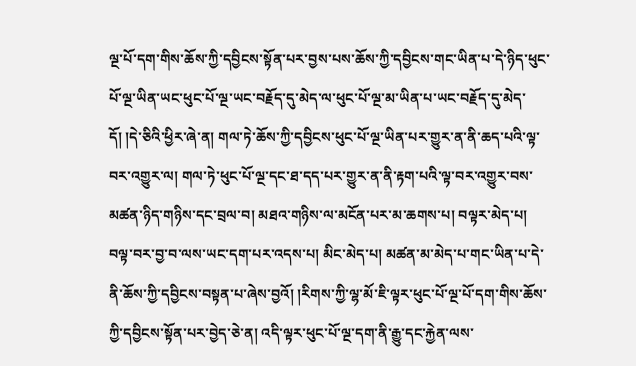ལྔ་པོ་དག་གིས་ཆོས་ཀྱི་དབྱིངས་སྟོན་པར་བྱས་པས་ཆོས་ཀྱི་དབྱིངས་གང་ཡིན་པ་དེ་ཉིད་ཕུང་པོ་ལྔ་ཡིན་ཡང་ཕུང་པོ་ལྔ་ཡང་བརྗོད་དུ་མེད་ལ་ཕུང་པོ་ལྔ་མ་ཡིན་པ་ཡང་བརྗོད་དུ་མེད་དོ། །དེ་ཅིའི་ཕྱིར་ཞེ་ན། གལ་ཏེ་ཆོས་ཀྱི་དབྱིངས་ཕུང་པོ་ལྔ་ཡིན་པར་གྱུར་ན་ནི་ཆད་པའི་ལྟ་བར་འགྱུར་ལ། གལ་ཏེ་ཕུང་པོ་ལྔ་དང་ཐ་དད་པར་གྱུར་ན་ནི་རྟག་པའི་ལྟ་བར་འགྱུར་བས་མཚན་ཉིད་གཉིས་དང་བྲལ་བ། མཐའ་གཉིས་ལ་མངོན་པར་མ་ཆགས་པ། བལྟར་མེད་པ། བལྟ་བར་བྱ་བ་ལས་ཡང་དག་པར་འདས་པ། མིང་མེད་པ། མཚན་མ་མེད་པ་གང་ཡིན་པ་དེ་ནི་ཆོས་ཀྱི་དབྱིངས་བསྟན་པ་ཞེས་བྱའོ། །རིགས་ཀྱི་ལྷ་མོ་ཇི་ལྟར་ཕུང་པོ་ལྔ་པོ་དག་གིས་ཆོས་ཀྱི་དབྱིངས་སྟོན་པར་བྱེད་ཅེ་ན། འདི་ལྟར་ཕུང་པོ་ལྔ་དག་ནི་རྒྱུ་དང་རྐྱེན་ལས་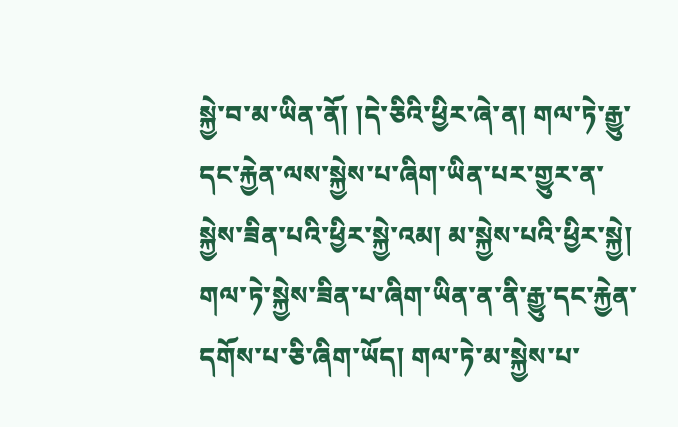སྐྱེ་བ་མ་ཡིན་ནོ། །དེ་ཅིའི་ཕྱིར་ཞེ་ན། གལ་ཏེ་རྒྱུ་དང་རྐྱེན་ལས་སྐྱེས་པ་ཞིག་ཡིན་པར་གྱུར་ན་སྐྱེས་ཟིན་པའི་ཕྱིར་སྐྱེ་འམ། མ་སྐྱེས་པའི་ཕྱིར་སྐྱེ། གལ་ཏེ་སྐྱེས་ཟིན་པ་ཞིག་ཡིན་ན་ནི་རྒྱུ་དང་རྐྱེན་དགོས་པ་ཅི་ཞིག་ཡོད། གལ་ཏེ་མ་སྐྱེས་པ་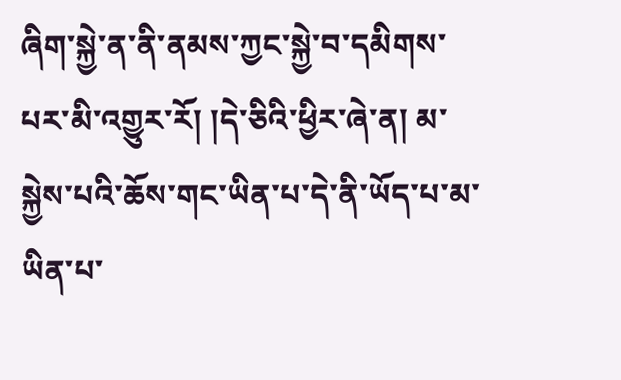ཞིག་སྐྱེ་ན་ནི་ནམས་ཀྱང་སྐྱེ་བ་དམིགས་པར་མི་འགྱུར་རོ། །དེ་ཅིའི་ཕྱིར་ཞེ་ན། མ་སྐྱེས་པའི་ཆོས་གང་ཡིན་པ་དེ་ནི་ཡོད་པ་མ་ཡིན་པ་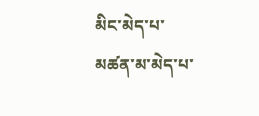མིང་མེད་པ་མཚན་མ་མེད་པ་